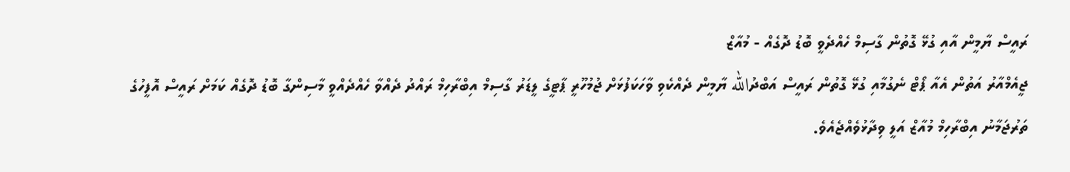ރައީސް ޔާމީން އާއި ގުޅޭ ގޮތުން ގާސިމް ހެއްދެވީ ބޮޑު ދޮގެއް - މުއާޒް
ޖީއެމްއާރު އަތުން އެއާ ޕޯޓް ނެގުމާއި ގުޅޭ ގޮތުން ރައީސް އަބްދުالله ޔާމީން ދެއްކެވި ވާހަކަފުޅަށް ޖުމުހޫރީ ޕާޓީގެ ލީޑަރު ގާސިމް އިބްރާހިމް ރައްދު ދެއްވާ ހެއްދެއްވީ މާސިންގާ ބޮޑު ދޮގެއް ކަމަށް ރައީސް އޮފީހުގެ ތަރުޖަމާނު އިބްރާހިމް މުއާޒް އަލީ ވިދާޅުވެއްޖެއެވެ.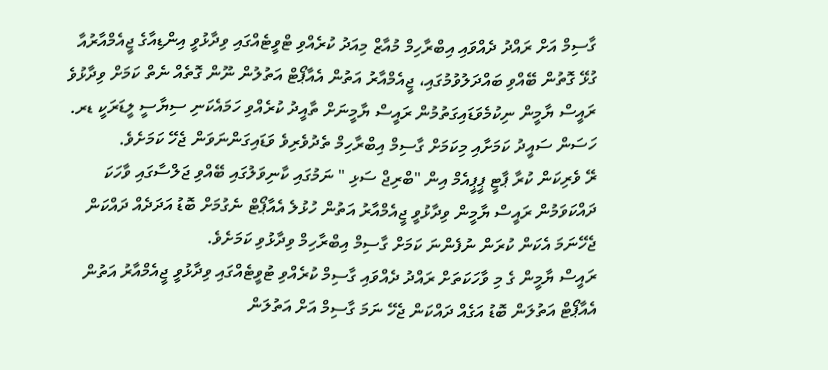ގާސިމް އަށް ރައްދު ދެއްވައި އިބްރާހިމް މުއާޒް މިއަދު ކުރެއްވި ޓްވީޓެއްގައި ވިދާޅުވީ އިންޑިއާގެ ޖީއެމްއާރުއާ ގުޅޭ ގޮތުން ބޭއްވި ބައްދަލުވުމުގައި، ޖީއެމްއާރު އަތުން އެއާޕޯޓް އަތުލުން ނޫން ގޮތެއް ނެތް ކަމަށް ވިދާޅުވެ ރައީސް ޔާމީން ނިކުމެވަޑައިގަތުމުން ރައީސް ޔާމީނަށް ތާއީދު ކުރެއްވި ހަމައެކަނި ސިޔާސީ ލީޑަރަކީ ޑރ. ހަސަން ސައީދު ކަމަށާއި މިކަމަށް ގާސިމް އިބްރާހިމް ތެދުވެރިވެ ވަޑައިގަންނަވަން ޖެހޭ ކަމަށެވެ.
ރޭ ވެރިކަން ކުރާ ޕާޓީ ޕީޕީއެމް އިން "ބްރިޖް ސަޅި " ނަމުގައި ކާނިވަލުގައި ބޭއްވި ޖަލްސާގައި ވާހަކަ ދައްކަވަމުން ރައީސް ޔާމީން ވިދާޅުވީ ޖީއެމްއާރު އަތުން ހުޅުލެ އެއާޕޯޓް ނެގުމަށް ބޮޑު އަދަދެއް ދައްކަން ޖެހޭނަމަ އެކަން ކުރަން ނުފެންނަ ކަމަށް ގާސިމް އިބްރާހިމް ވިދާޅުވި ކަމަށެވެ.
ރައީސް ޔާމީން ގެ މި ވާހަކަތަށް ރައްދު ދެއްވައި ގާސިމް ކުރެއްވި ޓުވީޓެއްގައި ވިދާޅުވީ ޖީއެމްއާރު އަތުން އެއާޕޯޓް އަތުލަން ބޮޑު އަގެއް ދައްކަން ޖެހޭ ނަމަ ގާސިމް އަށް އަތުލަން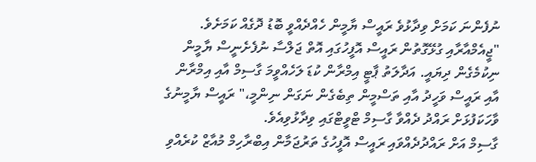ނުފެންނަ ކަމަށް ވިދާޅުވެ ރައީސް ޔާމީން ހެއްދެއްވީ ބޮޑު ދޮގެއް ކަމަށެވެ.
"ޖީއެމްއާރާއި ގުޅޭގޮތުން ރައީސް އޮފީހުގައި އޮތް ޖަލްސާ ނުފެށެނީސް ޔާމީން ނިކުމެގެން ދިޔައީ. އަދާލަތު ޕާޓީ އިމްރާން ކުޑަ ލަހެއްވީމަ ގާސިމް އާއި އިމްރާން އާއި ރައީސް ވަހީދު އާއި ތަސްމީން ތިބެގެން ނަގަން ނިންމީ،" ރައީސް ޔާމީނުގެ ވާހަކަފުޅަށް ރައްދު ދެއްވާ ގާސިމް ޓްވީޓްގައި ވިދާޅުވިއެވެ.
ގާސިމް އަށް ރައްދުދެއްވައި ރައީސް އޮފީހުގެ ތަރުޖަމާން އިބްރާހިމް މުއާޒް ކުރެއްވި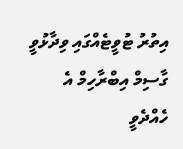އިތުރު ޓުވީޓެއްގައި ވިދާޅުވީ ގާސިމް އިބްރާހިމް އެ ހެއްދެވީ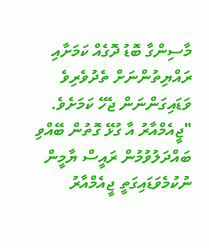މާސިންގާ ބޮޑު ދޮގެއް ކަމަށާއި ރައްޔިތުންނަށް ތެދުވެރިވެ ވަޑައިގަންނަން ޖެހޭ ކަމަށެވެ.
"ޖީއެމްއާރު އާ ގުޅޭ ގޮތުން ބޭއްވި ބައްދަލުވުމުން ރައީސް ޔާމީން ނުކުމެވަޑައިގަތީ ޖީއެމްއާރު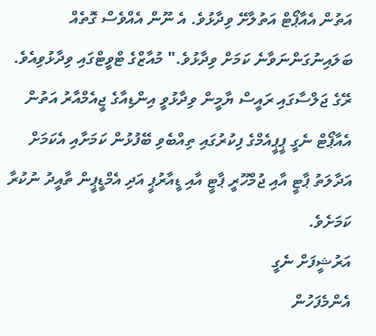އަތުން އެއާޕޯޓް އަތުލާށޭ ވިދާޅުވެ. އެ ނޫން އެއްވެސް ގޮތެއް ބަލައިނުގަންނަވާނެ ކަމަށް ވިދާޅުވެ." މުއާޒްގެ ޓްވީޓްގައި ވިދާޅުވިއެވެ.
ރޭގެ ޖަލްސާގައި ރައީސް ޔާމީން ވިދާޅުވީ އިންޑިއާގެ ޖީއެމްއާރު އަތުން އެއާޕޯޓް ނެގީ ޕީޕީއެމްގެ ފިކުރުގައި ތިއްބެވި ބޭފުޅުން ކަމަށާއި އެކަމަށް އަދާލަތު ޕާޓީ އާއި ޖުމްހޫރީ ޕާޓީ އާއި ޑީއާރުޕީ އަދި އެމްޑީޕީން ތާއީދު ނުކުރާ ކަމަށެވެ.
އަރުޝީފަށް ނެގީ
އެންމެފަހުން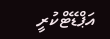އަޕްޑޭޓްކުރީ